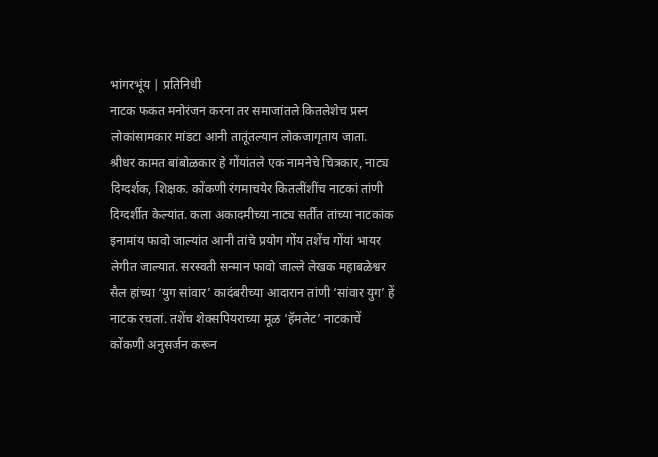भांगरभूंय | प्रतिनिधी
नाटक फकत मनोरंजन करना तर समाजांतले कितलेशेच प्रस्न लोकांसामकार मांडटा आनी तातूंतल्यान लोकजागृताय जाता.
श्रीधर कामत बांबोळकार हे गोंयांतले एक नामनेचे चित्रकार, नाट्य दिग्दर्शक, शिक्षक. कोंकणी रंगमाचयेर कितलींशींच नाटकां तांणी दिग्दर्शीत केल्यांत. कला अकादमीच्या नाट्य सर्तींत तांच्या नाटकांक इनामांय फावो जाल्यांत आनी तांचे प्रयोग गोंय तशेंच गोंयां भायर लेगीत जाल्यात. सरस्वती सन्मान फावो जाल्ले लेखक महाबळेश्वर सैल हांच्या ‘युग सांवार’ कादंबरीच्या आदारान तांणी ‘सांवार युग’ हें नाटक रचलां. तशेंच शेक्सपियराच्या मूळ ‘हॅमलेट’ नाटकाचें कोंकणी अनुसर्जन करून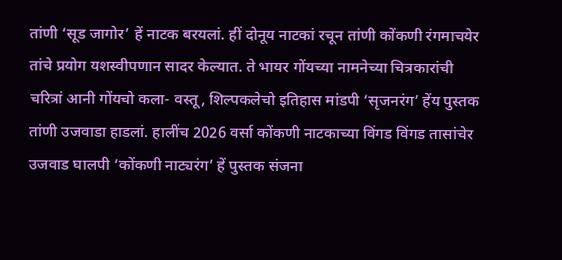तांणी ‘सूड जागोर’ हें नाटक बरयलां. हीं दोनूय नाटकां रचून तांणी कोंकणी रंगमाचयेर तांचे प्रयोग यशस्वीपणान सादर केल्यात. ते भायर गोंयच्या नामनेच्या चित्रकारांची चरित्रां आनी गोंयचो कला- वस्तू, शिल्पकलेचो इतिहास मांडपी ‘सृजनरंग’ हेंय पुस्तक तांणी उजवाडा हाडलां. हालींच 2026 वर्सा कोंकणी नाटकाच्या विंगड विंगड तासांचेर उजवाड घालपी ‘कोंकणी नाट्यरंग’ हें पुस्तक संजना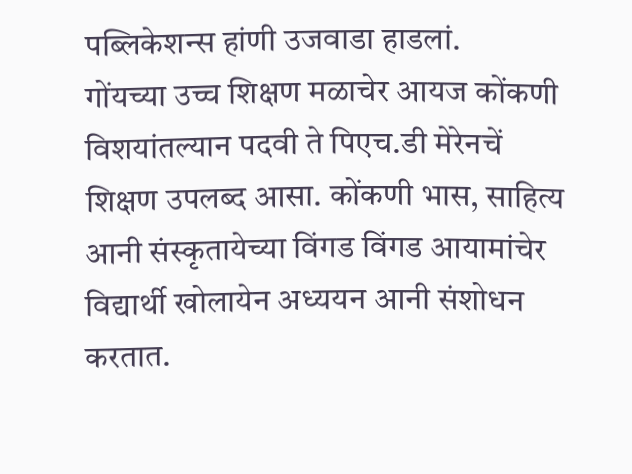पब्लिकेशन्स हांणी उजवाडा हाडलां.
गोंयच्या उच्च शिक्षण मळाचेर आयज कोंकणी विशयांतल्यान पदवी ते पिएच.डी मेरेनचें शिक्षण उपलब्द आसा. कोंकणी भास, साहित्य आनी संस्कृतायेच्या विंगड विंगड आयामांचेर विद्यार्थी खोलायेन अध्ययन आनी संशोधन करतात.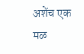अशेंच एक मळ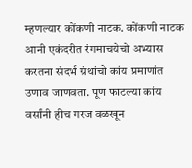म्हणल्यार कोंकणी नाटक. कोंकणी नाटक आनी एकंदरीत रंगमाचयेचो अभ्यास करतना संदर्भ ग्रंथांचो कांय प्रमाणांत उणाव जाणवता. पूण फाटल्या कांय वर्सांनी हीच गरज वळखून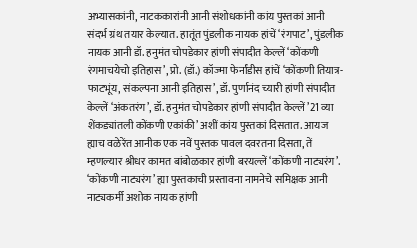अभ्यासकांनी, नाटककारांनी आनी संशोधकांनी कांय पुस्तकां आनी संदर्भ ग्रंथ तयार केल्यात. हातूंत पुंडलीक नायक हांचें ‘रंगपाट’, पुंडलीक नायक आनी डॉ. हनुमंत चोपडेकार हांणी संपादीत केल्लें ‘कोंकणी रंगमाचयेचो इतिहास’, प्रो. (डॉ.) कॉज्मा फेर्नांडीस हांचें ‘कोंकणी तियात्र- फाटभूंय, संकल्पना आनी इतिहास’, डॉ. पुर्णानंद च्यारी हांणी संपादीत केल्लें ‘अंकतरंग’, डॉ. हनुमंत चोपडेकार हांणी संपादीत केल्लें ’21 व्या शेंकड्यांतली कोंकणी एकांकी’ अशीं कांय पुस्तकां दिसतात. आयज ह्याच वळेरेंत आनीक एक नवें पुस्तक पावल दवरतना दिसता, तें म्हणल्यार श्रीधर कामत बांबोळकार हांणी बरयल्लें ‘कोंकणी नाट्यरंग’.
‘कोंकणी नाट्यरंग’ ह्या पुस्तकाची प्रस्तावना नामनेचे समिक्षक आनी नाट्यकर्मी अशोक नायक हांणी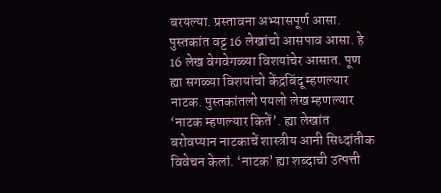बरयल्या. प्रस्तावना अभ्यासपूर्ण आसा. पुस्तकांत वट्ट 16 लेखांचो आसपाव आसा. हे 16 लेख वेगवेगळ्या विशयांचेर आसात. पूण ह्या सगळ्या विशयांचो केंद्रबिंदू म्हणल्यार नाटक. पुस्तकांतलो पयलो लेख म्हणल्यार ‘नाटक म्हणल्यार कितें’. ह्या लेखांत बरोवप्यान नाटकाचें शास्त्रीय आनी सिध्दांतीक विवेचन केलां. ‘नाटक’ ह्या शब्दाची उत्पत्ती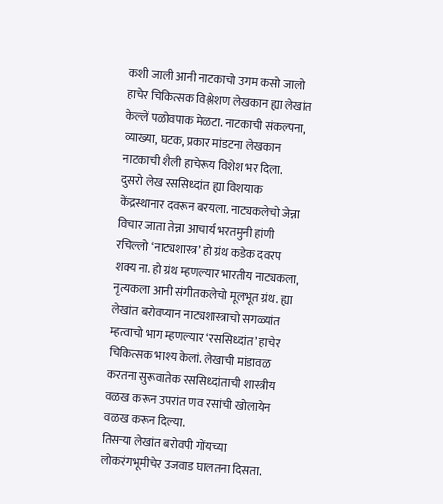कशी जाली आनी नाटकाचो उगम कसो जालो हाचेर चिकित्सक विश्लेशण लेखकान ह्या लेखांत केल्लें पळोवपाक मेळटा. नाटकाची संकल्पना, व्याख्या, घटक, प्रकार मांडटना लेखकान नाटकाची शैली हाचेरूय विशेश भर दिला.
दुसरो लेख रससिध्दांत ह्या विशयाक केंद्रस्थानार दवरून बरयला. नाट्यकलेचो जेन्ना विचार जाता तेन्ना आचार्य भरतमुनी हांणी रचिल्लो ‘नाट्यशास्त्र’ हो ग्रंथ कडेक दवरप शक्य ना. हो ग्रंथ म्हणल्यार भारतीय नाट्यकला, नृत्यकला आनी संगीतकलेचो मूलभूत ग्रंथ. ह्या लेखांत बरोवप्यान नाट्यशास्त्राचो सगळ्यांत म्हत्वाचो भाग म्हणल्यार ‘रससिध्दांत’ हाचेर चिकित्सक भाश्य केलां. लेखाची मांडावळ करतना सुरूवातेक रससिध्दांताची शास्त्रीय वळख करून उपरांत णव रसांची खोलायेन वळख करून दिल्या.
तिसऱ्या लेखांत बरोवपी गोंयच्या लोकरंगभूमीचेर उजवाड घालतना दिसता.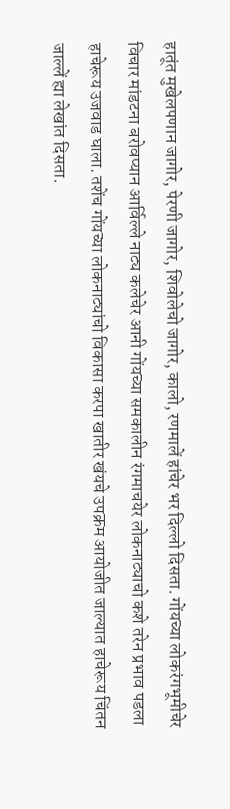हातूंत मुखेलपणान जागोर, पेरणी जागोर, शिवोलेचो जागोर, कालो, रणमालें हांचेर भर दिल्लो दिसता. गोंयच्या लोकरंगभूमीचेर विचार मांडटना बरोवप्यान आर्विल्ले नाट्य कलेचेर आनी गोंयच्या समकालीन रंगमाचयेर लोकनाट्याचो कशे तरेन प्रभाव पडला हाचेरूय उजवाड घाला. तशेंच गोंयच्या लोकनाट्यांचो विकासा करपा खातीर खंयचे उपक्रम आयोजीत जाल्यात हाचेरूय चिंतन जाल्लें ह्या लेखांत दिसता.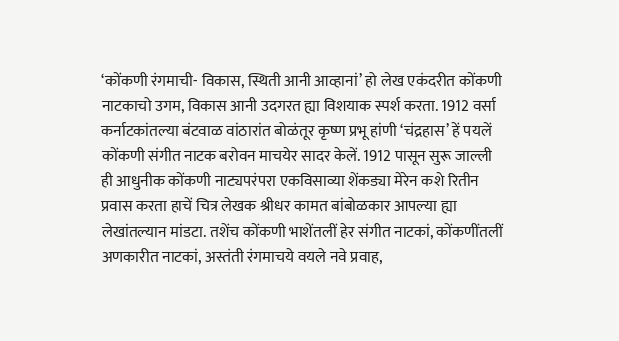‘कोंकणी रंगमाची- विकास, स्थिती आनी आव्हानां’ हो लेख एकंदरीत कोंकणी नाटकाचो उगम, विकास आनी उदगरत ह्या विशयाक स्पर्श करता. 1912 वर्सा कर्नाटकांतल्या बंटवाळ वांठारांत बोळंतूर कृष्ण प्रभू हांणी ‘चंद्रहास’ हें पयलें कोंकणी संगीत नाटक बरोवन माचयेर सादर केलें. 1912 पासून सुरू जाल्ली ही आधुनीक कोंकणी नाट्यपरंपरा एकविसाव्या शेंकड्या मेरेन कशे रितीन प्रवास करता हाचें चित्र लेखक श्रीधर कामत बांबोळकार आपल्या ह्या लेखांतल्यान मांडटा. तशेंच कोंकणी भाशेंतलीं हेर संगीत नाटकां, कोंकणींतलीं अणकारीत नाटकां, अस्तंती रंगमाचये वयले नवे प्रवाह,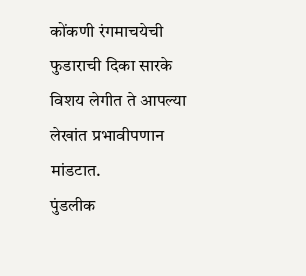कोंकणी रंगमाचयेची फुडाराची दिका सारके विशय लेगीत ते आपल्या लेखांत प्रभावीपणान मांडटात.
पुंडलीक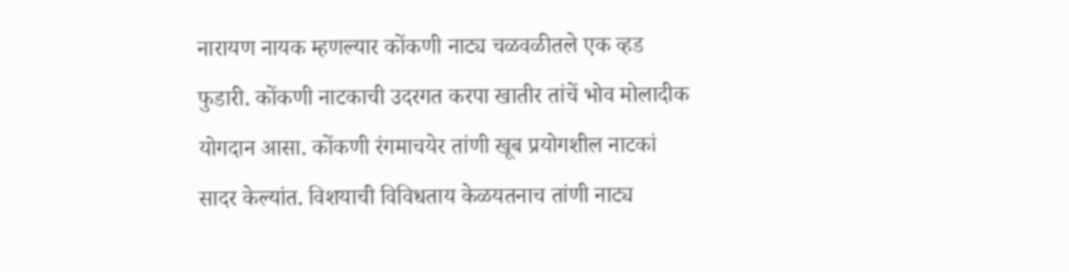नारायण नायक म्हणल्यार कोंकणी नाट्य चळवळीतले एक व्हड फुडारी. कोंकणी नाटकाची उदरगत करपा खातीर तांचें भोव मोलादीक योगदान आसा. कोंकणी रंगमाचयेर तांणी खूब प्रयोगशील नाटकां सादर केल्यांत. विशयाची विविधताय केळयतनाच तांणी नाट्य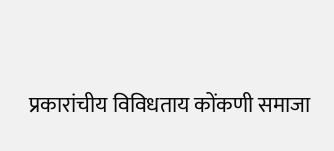प्रकारांचीय विविधताय कोंकणी समाजा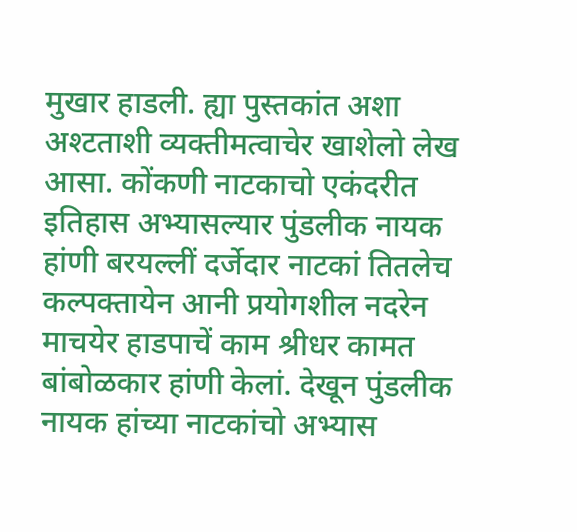मुखार हाडली. ह्या पुस्तकांत अशा अश्टताशी व्यक्तीमत्वाचेर खाशेलो लेख आसा. कोंकणी नाटकाचो एकंदरीत इतिहास अभ्यासल्यार पुंडलीक नायक हांणी बरयल्लीं दर्जेदार नाटकां तितलेच कल्पक्तायेन आनी प्रयोगशील नदरेन माचयेर हाडपाचें काम श्रीधर कामत बांबोळकार हांणी केलां. देखून पुंडलीक नायक हांच्या नाटकांचो अभ्यास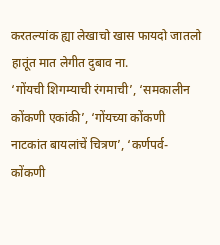करतल्यांक ह्या लेखाचो खास फायदो जातलो हातूंत मात लेगीत दुबाव ना.
‘गोंयची शिगम्याची रंगमाची’, ‘समकालीन कोंकणी एकांकी’, ‘गोंयच्या कोंकणी नाटकांत बायलांचें चित्रण’, ‘कर्णपर्व- कोंकणी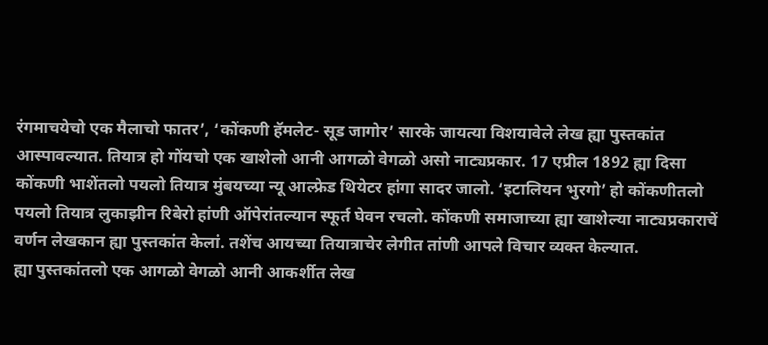रंगमाचयेचो एक मैलाचो फातर’, ‘कोंकणी हॅमलेट- सूड जागोर’ सारके जायत्या विशयावेले लेख ह्या पुस्तकांत आस्पावल्यात. तियात्र हो गोंयचो एक खाशेलो आनी आगळो वेगळो असो नाट्यप्रकार. 17 एप्रील 1892 ह्या दिसा कोंकणी भाशेंतलो पयलो तियात्र मुंबयच्या न्यू आल्फ्रेड थियेटर हांगा सादर जालो. ‘इटालियन भुरगो’ हो कोंकणीतलो पयलो तियात्र लुकाझीन रिबेरो हांणी ऑपेरांतल्यान स्फूर्त घेवन रचलो. कोंकणी समाजाच्या ह्या खाशेल्या नाट्यप्रकाराचें वर्णन लेखकान ह्या पुस्तकांत केलां. तशेंच आयच्या तियात्राचेर लेगीत तांणी आपले विचार व्यक्त केल्यात.
ह्या पुस्तकांतलो एक आगळो वेगळो आनी आकर्शीत लेख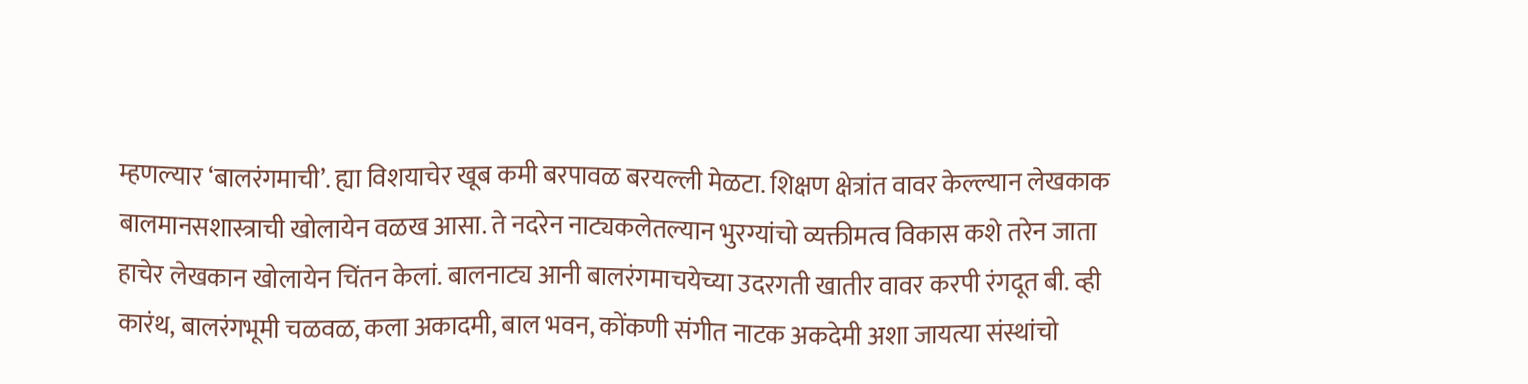म्हणल्यार ‘बालरंगमाची’. ह्या विशयाचेर खूब कमी बरपावळ बरयल्ली मेळटा. शिक्षण क्षेत्रांत वावर केल्ल्यान लेखकाक बालमानसशास्त्राची खोलायेन वळख आसा. ते नदरेन नाट्यकलेतल्यान भुरग्यांचो व्यक्तीमत्व विकास कशे तरेन जाता हाचेर लेखकान खोलायेन चिंतन केलां. बालनाट्य आनी बालरंगमाचयेच्या उदरगती खातीर वावर करपी रंगदूत बी. व्ही कारंथ, बालरंगभूमी चळवळ, कला अकादमी, बाल भवन, कोंकणी संगीत नाटक अकदेमी अशा जायत्या संस्थांचो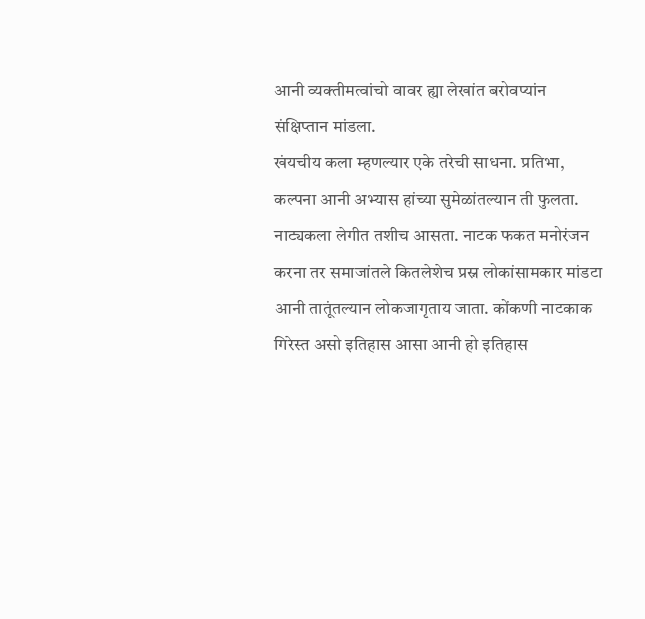आनी व्यक्तीमत्वांचो वावर ह्या लेखांत बरोवप्यांन संक्षिप्तान मांडला.
खंयचीय कला म्हणल्यार एके तरेची साधना. प्रतिभा, कल्पना आनी अभ्यास हांच्या सुमेळांतल्यान ती फुलता. नाट्यकला लेगीत तशीच आसता. नाटक फकत मनोरंजन करना तर समाजांतले कितलेशेच प्रस्न लोकांसामकार मांडटा आनी तातूंतल्यान लोकजागृताय जाता. कोंकणी नाटकाक गिरेस्त असो इतिहास आसा आनी हो इतिहास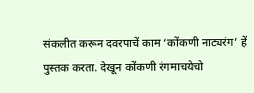संकलीत करून दवरपाचें काम ‘कोंकणी नाट्यरंग’ हें पुस्तक करता. देखून कोंकणी रंगमाचयेचो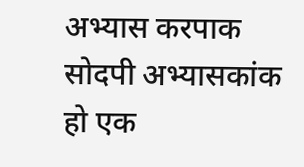अभ्यास करपाक सोदपी अभ्यासकांक हो एक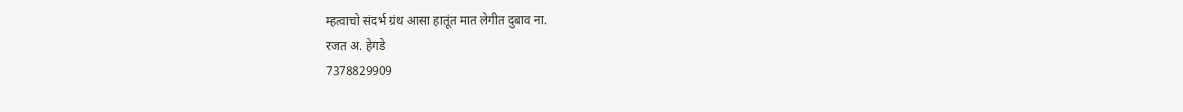म्हत्वाचो संदर्भ ग्रंथ आसा हातूंत मात लेगीत दुबाव ना.
रजत अ. हेगडे
7378829909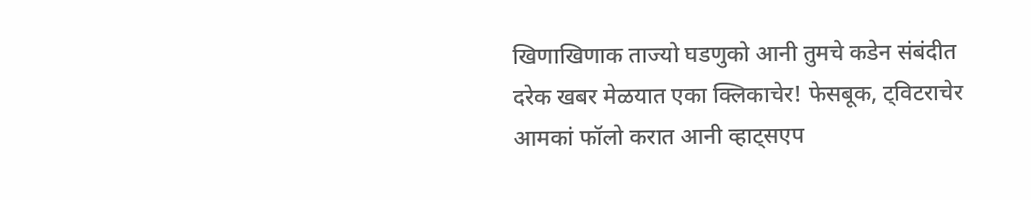खिणाखिणाक ताज्यो घडणुको आनी तुमचे कडेन संबंदीत दरेक खबर मेळयात एका क्लिकाचेर! फेसबूक, ट्विटराचेर आमकां फॉलो करात आनी व्हाट्सएप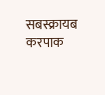सबस्क्रायब करपाक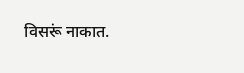विसरूं नाकात.